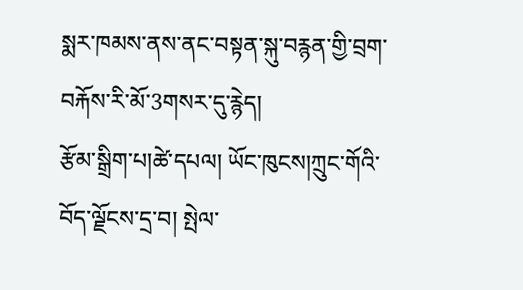སྨར་ཁམས་ནས་ནང་བསྟན་སྐུ་བརྙན་གྱི་བྲག་བརྐོས་རི་མོ་3གསར་དུ་རྙེད།
རྩོམ་སྒྲིག་པ།ཚེ་དཔལ། ཡོང་ཁུངས།ཀྲུང་གོའི་བོད་ལྗོངས་དྲ་བ། སྤེལ་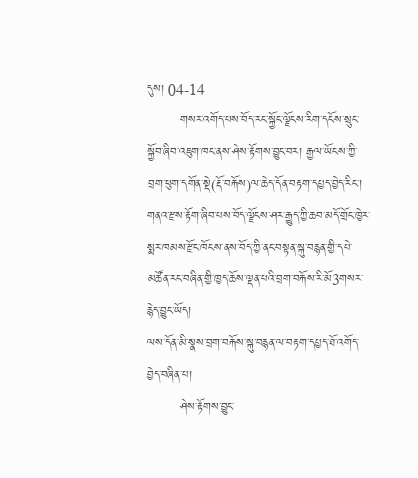དུས། 04-14
        གསར་འགོད་པས་བོད་རང་སྐྱོང་ལྗོངས་རིག་དངོས་སྲུང་སྐྱོབ་ཞིབ་འཇུག་ཁང་ནས་ཤེས་རྟོགས་བྱུང་བར། རྒྱལ་ཡོངས་ཀྱི་བྲག་ཕུག་དགོན་སྡེ(རྡོ་བརྐོས)ལ་ཆེད་དོན་བརྟག་དཔྱད་བྱེད་རིང་། གནའ་རྫས་རྟོག་ཞིབ་པས་བོད་ལྗོངས་ཤར་རྒྱུད་ཀྱི་ཆབ་མདོ་གྲོང་ཁྱེར་སྨར་ཁམས་རྫོང་ཁོངས་ནས་བོད་ཀྱི་ནང་བསྟན་སྐུ་བརྙན་གྱི་དཔེ་མཚོན་རང་བཞིན་གྱི་ཁྱད་ཆོས་ལྡན་པའི་བྲག་བརྐོས་རི་མོ3གསར་རྙེད་བྱུང་ཡོད།
ལས་དོན་མི་སྣས་བྲག་བརྐོས་སྐུ་བརྙན་ལ་བརྟག་དཔྱད་ཐོ་འགོད་བྱེད་བཞིན་པ།
        ཤེས་རྟོགས་བྱུང་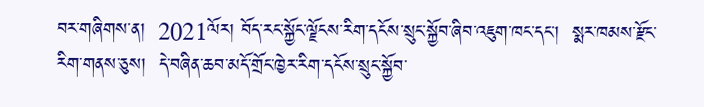བར་གཞིགས་ན།  2021ལོར། བོད་རང་སྐྱོང་ལྗོངས་རིག་དངོས་སྲུང་སྐྱོབ་ཞིབ་འཇུག་ཁང་དང་།  སྨར་ཁམས་རྫོང་རིག་གནས་ཅུས།  དེ་བཞིན་ཆབ་མདོ་གྲོང་ཁྱེར་རིག་དངོས་སྲུང་སྐྱོབ་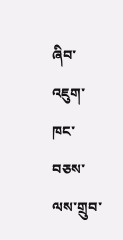ཞིབ་འཇུག་ཁང་བཅས་ལས་གྲུབ་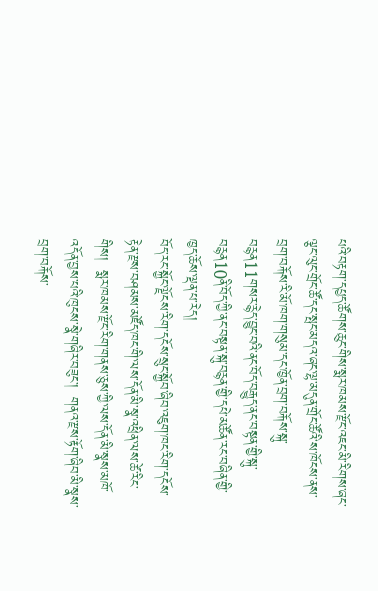པའི་བརྟག་དཔྱད་ཚོགས་ཆུང་གིས་སྨར་ཁམས་རྫོང་འཇང་མི་རིགས་ཞང་ལྕང་ལུང་གྲོང་ཚོ་དང་སྤང་མདའ་ཞང་ལྷ་མདུན་གྲོང་ཚོའི་ས་ཁོངས་ནས་བྲག་བརྐོས་རི་མོ་ཁག་གསུམ་དང་ཁྱོན་བྲག་བརྐོས་སྐུ་བརྙན11གསར་རྙེད་བྱུང་བའི་ནང་བོད་བརྒྱུད་ནང་བསྟན་གྱི་སྐུ་བརྙན10ནི་བོད་ཀྱི་ནང་བསྟན་སྐུ་བརྙན་གྱི་དཔེ་མཚོན་རང་བཞིན་གྱི་ཁྱད་ཆོས་ལྡན་པ་རེད།
བོད་རང་སྐྱོང་ལྗོངས་རིག་དངོས་སྲུང་སྐྱོབ་ཞིབ་འཇུག་ཁང་རིག་དངོས་རྟེན་རྫས་བཤམས་མཛོད་ཁང་གི་ལས་དོན་མི་སྣ་འཕྲིན་ལས་ཚེ་རིང་གིས།  སྨར་ཁམས་རྫོང་རིག་གནས་ཅུས་ཀྱི་ལས་དོན་མི་སྣས་མཁོ་འདོན་བྱས་པའི་ཁུངས་སྣེ་གཞིར་བཟུང་།  གནའ་རྫས་རྟོག་ཞིབ་མི་སྣས་བྲག་བརྐོས་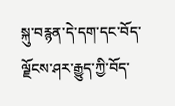སྐུ་བརྙན་དེ་དག་དང་བོད་ལྗོངས་ཤར་རྒྱུད་ཀྱི་བོད་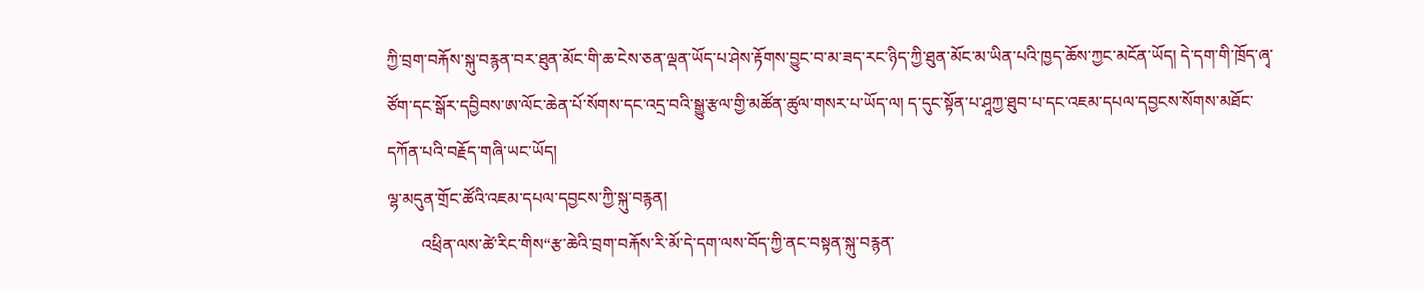ཀྱི་བྲག་བརྐོས་སྐུ་བརྙན་བར་ཐུན་མོང་གི་ཆ་ངེས་ཅན་ལྡན་ཡོད་པ་ཤེས་རྟོགས་བྱུང་བ་མ་ཟད་རང་ཉིད་ཀྱི་ཐུན་མོང་མ་ཡིན་པའི་ཁྱད་ཆོས་ཀྱང་མངོན་ཡོད། དེ་དག་གི་ཁྲོད་ཞྭ་ཙོག་དང་སྒོར་དབྱིབས་ཨ་ལོང་ཆེན་པོ་སོགས་དང་འདྲ་བའི་སྒྱུ་རྩལ་གྱི་མཚོན་ཚུལ་གསར་པ་ཡོད་ལ། ད་དུང་སྟོན་པ་ཤཱཀྱ་ཐུབ་པ་དང་འཇམ་དཔལ་དབྱངས་སོགས་མཐོང་དཀོན་པའི་བརྗོད་གཞི་ཡང་ཡོད།
ལྷ་མདུན་གྲོང་ཚོའི་འཇམ་དཔལ་དབྱངས་ཀྱི་སྐུ་བརྙན།
        འཕྲིན་ལས་ཚེ་རིང་གིས“རྩ་ཆེའི་བྲག་བརྐོས་རི་མོ་དེ་དག་ལས་བོད་ཀྱི་ནང་བསྟན་སྐུ་བརྙན་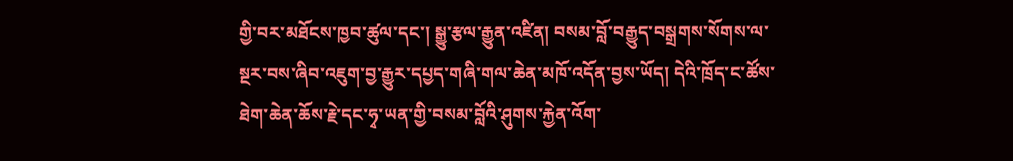གྱི་བར་མཐོངས་ཁྱབ་ཚུལ་དང་། སྒྱུ་རྩལ་རྒྱུན་འཛིན། བསམ་བློ་བརྒྱུད་བསྒྲགས་སོགས་ལ་སྔར་བས་ཞིབ་འཇུག་བྱ་རྒྱུར་དཔྱད་གཞི་གལ་ཆེན་མཁོ་འདོན་བྱས་ཡོད། དེའི་ཁྲོད་ང་ཚོས་ཐེག་ཆེན་ཆོས་རྗེ་དང་ཧྭ་ཡན་གྱི་བསམ་བློའི་ཤུགས་རྐྱེན་འོག་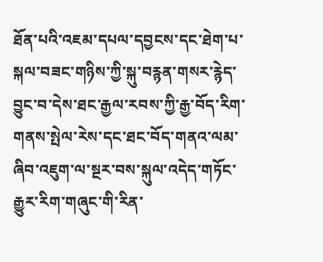ཐོན་པའི་འཇམ་དཔལ་དབྱངས་དང་ཐེག་པ་སྐལ་བཟང་གཉིས་ཀྱི་སྐུ་བརྙན་གསར་རྙེད་བྱུང་བ་དེས་ཐང་རྒྱལ་རབས་ཀྱི་རྒྱ་བོད་རིག་གནས་སྤེལ་རེས་དང་ཐང་བོད་གནའ་ལམ་ཞིབ་འཇུག་ལ་སྔར་བས་སྐུལ་འདེད་གཏོང་རྒྱུར་རིག་གཞུང་གི་རིན་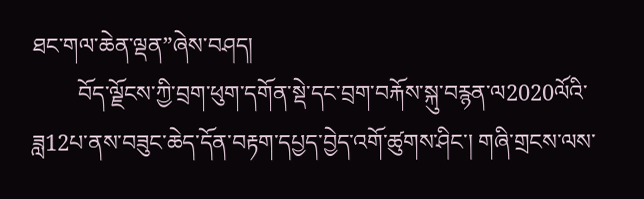ཐང་གལ་ཆེན་ལྡན”ཞེས་བཤད།
        བོད་ལྗོངས་ཀྱི་བྲག་ཕུག་དགོན་སྡེ་དང་བྲག་བརྐོས་སྐུ་བརྙན་ལ2020ལོའི་ཟླ12པ་ནས་བཟུང་ཆེད་དོན་བརྟག་དཔྱད་བྱེད་འགོ་ཚུགས་ཤིང་། གཞི་གྲངས་ལས་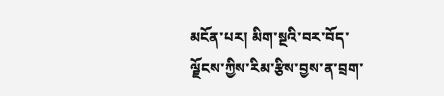མངོན་པར། མིག་སྔའི་བར་བོད་ལྗོངས་ཀྱིས་རིམ་རྩིས་བྱས་ན་བྲག་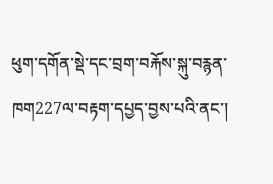ཕུག་དགོན་སྡེ་དང་བྲག་བརྐོས་སྐུ་བརྙན་ཁག227ལ་བརྟག་དཔྱད་བྱས་པའི་ནང་།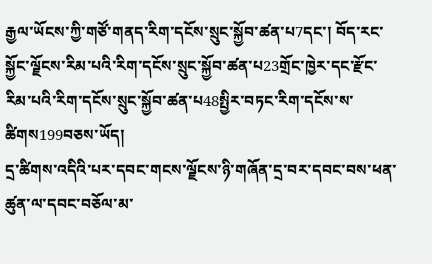རྒྱལ་ཡོངས་ཀྱི་གཙོ་གནད་རིག་དངོས་སྲུང་སྐྱོབ་ཚན་པ7དང་། བོད་རང་སྐྱོང་ལྗོངས་རིམ་པའི་རིག་དངོས་སྲུང་སྐྱོབ་ཚན་པ23གྲོང་ཁྱེར་དང་རྫོང་རིམ་པའི་རིག་དངོས་སྲུང་སྐྱོབ་ཚན་པ48སྤྱིར་བཏང་རིག་དངོས་ས་ཚིགས199བཅས་ཡོད།
དྲ་ཚིགས་འདིའི་པར་དབང་གངས་ལྗོངས་ཉི་གཞོན་དྲ་བར་དབང་བས་ཕན་ཚུན་ལ་དབང་བཅོལ་མ་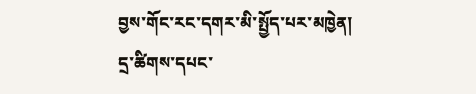བྱས་གོང་རང་དགར་མི་སྤྱོད་པར་མཁྱེན།
དྲ་ཚིགས་དཔང་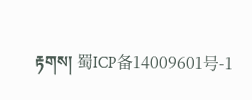རྟགས། 蜀ICP备14009601号-1